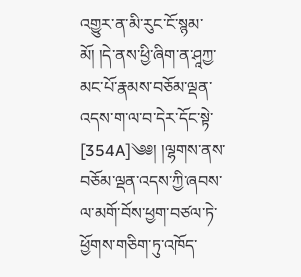འགྱུར་ན་མི་རུང་ངོ་སྙམ་མོ། །དེ་ནས་ཕྱི་ཞིག་ན་ཤཱཀྱ་མང་པོ་རྣམས་བཅོམ་ལྡན་འདས་ག་ལ་བ་དེར་དོང་སྟེ་ [354A]༄༅། །ལྷགས་ནས་བཅོམ་ལྡན་འདས་ཀྱི་ཞབས་ལ་མགོ་བོས་ཕྱག་བཙལ་ཏེ་ཕྱོགས་གཅིག་ཏུ་འཁོད་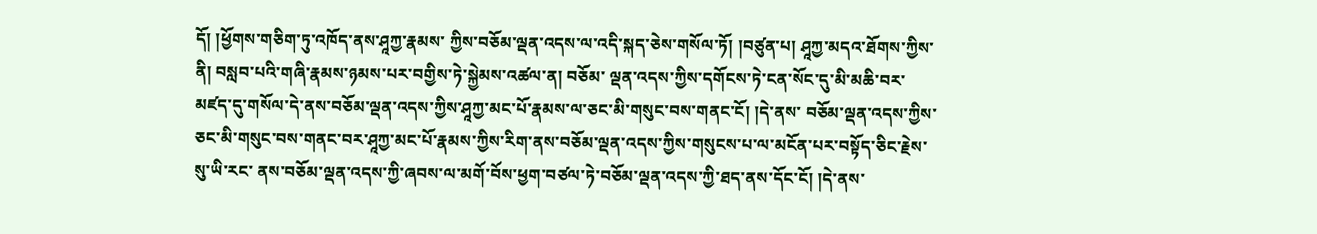དོ། །ཕྱོགས་གཅིག་ཏུ་འཁོད་ནས་ཤཱཀྱ་རྣམས་ ཀྱིས་བཅོམ་ལྡན་འདས་ལ་འདི་སྐད་ཅེས་གསོལ་ཏོ། །བཙུན་པ། ཤཱཀྱ་མདའ་ཐོགས་ཀྱིས་ནི། བསླབ་པའི་གཞི་རྣམས་ཉམས་པར་བགྱིས་ཏེ་སྐྱེམས་འཚལ་ན། བཅོམ་ ལྡན་འདས་ཀྱིས་དགོངས་ཏེ་ངན་སོང་དུ་མི་མཆི་བར་མཛད་དུ་གསོལ་དེ་ནས་བཅོམ་ལྡན་འདས་ཀྱིས་ཤཱཀྱ་མང་པོ་རྣམས་ལ་ཅང་མི་གསུང་བས་གནང་ངོ། །དེ་ནས་ བཅོམ་ལྡན་འདས་ཀྱིས་ཅང་མི་གསུང་བས་གནང་བར་ཤཱཀྱ་མང་པོ་རྣམས་ཀྱིས་རིག་ནས་བཅོམ་ལྡན་འདས་ཀྱིས་གསུངས་པ་ལ་མངོན་པར་བསྟོད་ཅིང་རྗེས་སུ་ཡི་རང་ ནས་བཅོམ་ལྡན་འདས་ཀྱི་ཞབས་ལ་མགོ་བོས་ཕྱག་བཙལ་ཏེ་བཅོམ་ལྡན་འདས་ཀྱི་ཐད་ནས་དོང་ངོ། །དེ་ནས་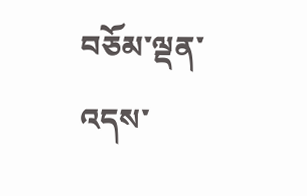བཅོམ་ལྡན་འདས་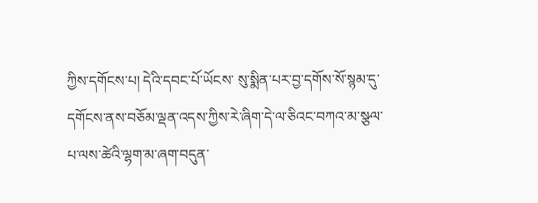ཀྱིས་དགོངས་པ། དེའི་དབང་པོ་ཡོངས་ སུ་སྨིན་པར་བྱ་དགོས་སོ་སྙམ་དུ་དགོངས་ནས་བཅོམ་ལྡན་འདས་ཀྱིས་རེ་ཞིག་དེ་ལ་ཅིའང་བཀའ་མ་སྩལ་པ་ལས་ཚེའི་ལྷག་མ་ཞག་བདུན་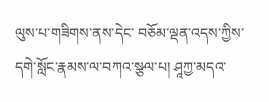ལུས་པ་གཟིགས་ནས་དེང་ བཅོམ་ལྡན་འདས་ཀྱིས་དགེ་སློང་རྣམས་ལ་བཀའ་སྩལ་པ། ཤཱཀྱ་མདའ་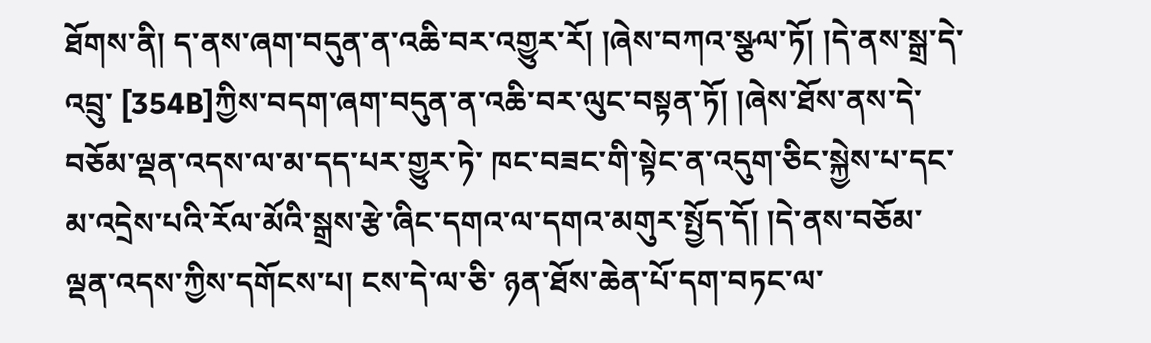ཐོགས་ནི། ད་ནས་ཞག་བདུན་ན་འཆི་བར་འགྱུར་རོ། །ཞེས་བཀའ་སྩལ་ཏོ། །དེ་ནས་སྒྲ་དེ་འབྲུ་ [354B]ཀྱིས་བདག་ཞག་བདུན་ན་འཆི་བར་ལུང་བསྟན་ཏོ། །ཞེས་ཐོས་ནས་དེ་བཅོམ་ལྡན་འདས་ལ་མ་དད་པར་གྱུར་ཏེ་ ཁང་བཟང་གི་སྟེང་ན་འདུག་ཅིང་སྐྱེས་པ་དང་མ་འདྲེས་པའི་རོལ་མོའི་སྒྲས་རྩེ་ཞིང་དགའ་ལ་དགའ་མགུར་སྤྱོད་དོ། །དེ་ནས་བཅོམ་ལྡན་འདས་ཀྱིས་དགོངས་པ། ངས་དེ་ལ་ཅི་ ཉན་ཐོས་ཆེན་པོ་དག་བཏང་ལ་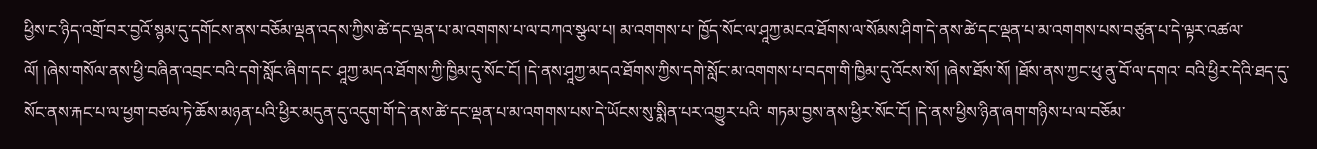ཕྱིས་ང་ཉིད་འགྲོ་བར་བྱའོ་སྙམ་དུ་དགོངས་ནས་བཅོམ་ལྡན་འདས་ཀྱིས་ཚེ་དང་ལྡན་པ་མ་འགགས་པ་ལ་བཀའ་སྩལ་པ། མ་འགགས་པ་ ཁྱོད་སོང་ལ་ཤཱཀྱ་མངའ་ཐོགས་ལ་སོམས་ཤིག་དེ་ནས་ཚེ་དང་ལྡན་པ་མ་འགགས་པས་བཙུན་པ་དེ་ལྟར་འཚལ་ལོ། །ཞེས་གསོལ་ནས་ཕྱི་བཞིན་འབྲང་བའི་དགེ་སློང་ཞིག་དང་ ཤཱཀྱ་མདའ་ཐོགས་ཀྱི་ཁྱིམ་དུ་སོང་ངོ། །དེ་ནས་ཤཱཀྱ་མདའ་ཐོགས་ཀྱིས་དགེ་སློང་མ་འགགས་པ་བདག་གི་ཁྱིམ་དུ་འོངས་སོ། །ཞེས་ཐོས་སོ། །ཐོས་ནས་ཀྱང་ཕུ་ནུ་བོ་ལ་དགའ་ བའི་ཕྱིར་དེའི་ཐད་དུ་སོང་ནས་རྐང་པ་ལ་ཕྱག་བཙལ་ཏེ་ཆོས་མཉན་པའི་ཕྱིར་མདུན་དུ་འདུག་གོ་དེ་ནས་ཚེ་དང་ལྡན་པ་མ་འགགས་པས་དེ་ཡོངས་སུ་སྨིན་པར་འགྱུར་པའི་ གཏམ་བྱས་ནས་ཕྱིར་སོང་ངོ། །དེ་ནས་ཕྱིས་ཉིན་ཞག་གཉིས་པ་ལ་བཅོམ་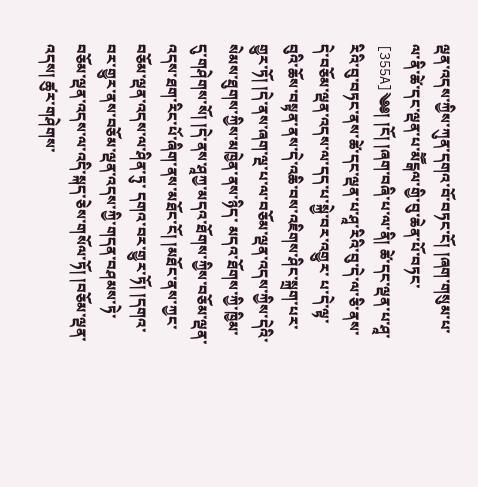ལྡན་འདས་ཀྱིས་ཀུན་དགའ་བོ་བཏང་ངོ། །ཞག་གསུམ་པ་ལ་ནི་ཚེ་དང་ལྡན་པ་མཽངྒལ་གྱི་བུ་ཆེན་པོ་བཏང་ [355A]༄༅། །ངོ། །ཞག་བཞི་པ་ལ་ནི། ཚེ་དང་ལྡན་པ་ཤཱ་རིའི་བུ་བཏང་ནས་ཚེ་དང་ལྡན་པ་ཤཱ་རིའི་བུ་དེ་ལ་ཅི་ནས་དེ་བཅོམ་ལྡན་འདས་ལ་དད་པ་སྐྱེ་བར་འགྱུར་ པ་དེ་ལྟ་བུའི་ཆོས་བསྟན་ནས་དེ་འཆི་བས་འཇིགས་ཤིང་སྐྲག་པར་གྱུར་ཏོ། །དེ་ནས་ཞག་ལྔ་པ་ལ་བཅོམ་ལྡན་འདས་ཀྱིས་དེའི་སེམས་ཐུགས་ཀྱིས་མཁྱེན་ནས་ཉིད་ མདའ་ཐོགས་ཀྱི་ཁྱིམ་དུ་གཤེགས་སོ། །དེ་ནས་ཤཱཀྱ་མདའ་ཐོགས་ཀྱིས་བཅོམ་ལྡན་འདས་ཐག་རིང་པོ་ཞིག་ནས་མཐོང་ངོ། །མཐོང་ནས་ཀྱང་བཅོམ་ལྡན་འདས་ལ་ཤིན་ཏུ་ དགའ་བར་གྱུར་ཏོ། །དགའ་བར་གྱུར་ནས་བཅོམ་ལྡན་འདས་ཀྱི་གདན་བཤམས་ཏེ་བཅོམ་ལྡན་འདས་ལ་འདི་སྐད་ཅེས་གསོལ་ཏོ། །བཅོམ་ལྡན་འདས། ཚུར་གཤེགས་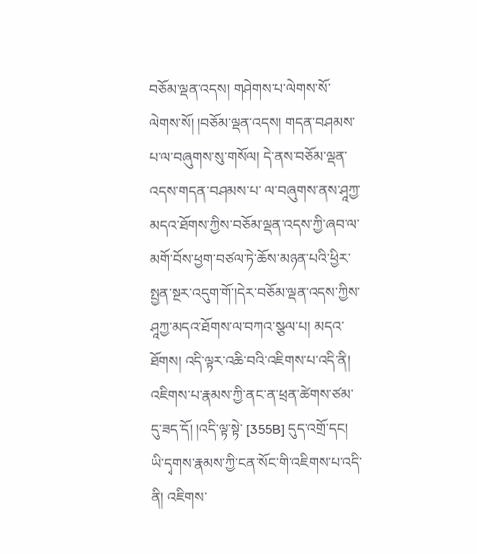བཅོམ་ལྡན་འདས། གཤེགས་པ་ལེགས་སོ་ལེགས་སོ། །བཅོམ་ལྡན་འདས། གདན་བཤམས་པ་ལ་བཞུགས་སུ་གསོལ། དེ་ནས་བཅོམ་ལྡན་འདས་གདན་བཤམས་པ་ ལ་བཞུགས་ནས་ཤཱཀྱ་མདའ་ཐོགས་ཀྱིས་བཅོམ་ལྡན་འདས་ཀྱི་ཞབ་ལ་མགོ་བོས་ཕྱག་བཙལ་ཏེ་ཆོས་མཉན་པའི་ཕྱིར་སྤྱན་སྔར་འདུག་གོ་།དེར་བཅོམ་ལྡན་འདས་ཀྱིས་ ཤཱཀྱ་མདའ་ཐོགས་ལ་བཀའ་སྩལ་པ། མདའ་ཐོགས། འདི་ལྟར་འཆི་བའི་འཇིགས་པ་འདི་ནི། འཇིགས་པ་རྣམས་ཀྱི་ནང་ན་ཕྲན་ཚེགས་ཙམ་དུ་ཟད་དོ། །འདི་ལྟ་སྟེ་ [355B] དུད་འགྲོ་དང། ཡི་དྭགས་རྣམས་ཀྱི་ངན་སོང་གི་འཇིགས་པ་འདི་ནི། འཇིགས་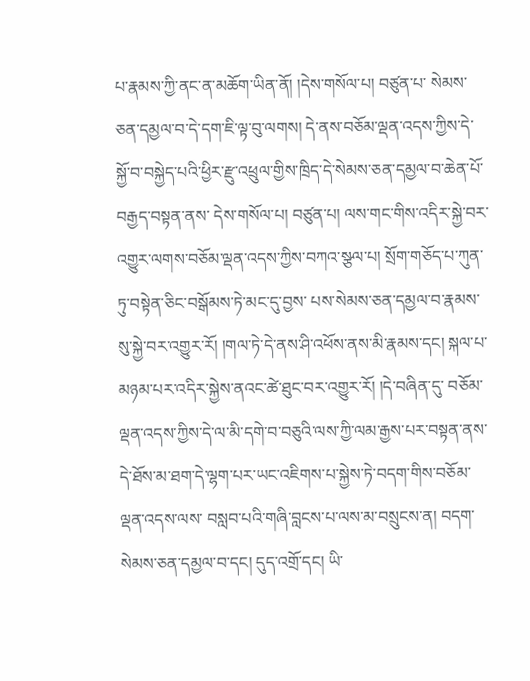པ་རྣམས་ཀྱི་ནང་ན་མཆོག་ཡིན་ནོ། །དེས་གསོལ་པ། བཙུན་པ་ སེམས་ཅན་དམྱལ་བ་དེ་དག་ཇི་ལྟ་བུ་ལགས། དེ་ནས་བཅོམ་ལྡན་འདས་ཀྱིས་དེ་སྐྱོ་བ་བསྐྱེད་པའི་ཕྱིར་རྫུ་འཕྲུལ་གྱིས་ཁྲིད་དེ་སེམས་ཅན་དམྱལ་བ་ཆེན་པོ་བརྒྱད་བསྟན་ནས་ དེས་གསོལ་པ། བཙུན་པ། ལས་གང་གིས་འདིར་སྐྱེ་བར་འགྱུར་ལགས་བཅོམ་ལྡན་འདས་ཀྱིས་བཀའ་སྩལ་པ། སྲོག་གཅོད་པ་ཀུན་ཏུ་བསྟེན་ཅིང་བསྒོམས་ཏེ་མང་དུ་བྱས་ པས་སེམས་ཅན་དམྱལ་བ་རྣམས་སུ་སྐྱེ་བར་འགྱུར་རོ། །གལ་ཏེ་དེ་ནས་ཤི་འཕོས་ནས་མི་རྣམས་དང། སྐལ་པ་མཉམ་པར་འདིར་སྐྱེས་ནའང་ཚེ་ཐུང་བར་འགྱུར་རོ། །དེ་བཞིན་དུ་ བཅོམ་ལྡན་འདས་ཀྱིས་དེ་ལ་མི་དགེ་བ་བཅུའི་ལས་ཀྱི་ལམ་རྒྱས་པར་བསྟན་ནས་དེ་ཐོས་མ་ཐག་དེ་ལྷག་པར་ཡང་འཇིགས་པ་སྐྱེས་ཏེ་བདག་གིས་བཅོམ་ལྡན་འདས་ལས་ བསླབ་པའི་གཞི་བླངས་པ་ལས་མ་བསྲུངས་ན། བདག་སེམས་ཅན་དམྱལ་བ་དང། དུད་འགྲོ་དང། ཡི་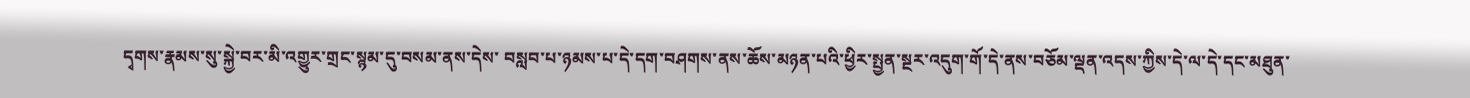དྭགས་རྣམས་སུ་སྐྱེ་བར་མི་འགྱུར་གྲང་སྙམ་དུ་བསམ་ནས་དེས་ བསླབ་པ་ཉམས་པ་དེ་དག་བཤགས་ནས་ཆོས་མཉན་པའི་ཕྱིར་སྤྱན་སྔར་འདུག་གོ་དེ་ནས་བཅོམ་ལྡན་འདས་ཀྱིས་དེ་ལ་དེ་དང་མཐུན་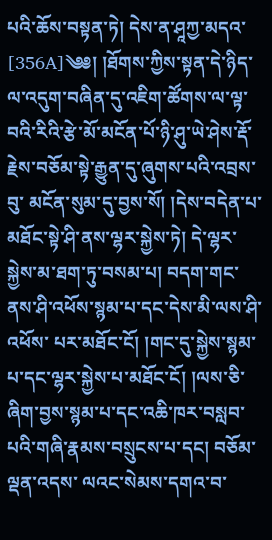པའི་ཆོས་བསྟན་ཏེ། དེས་ན་ཤཱཀྱ་མདའ་ [356A]༄༅། །ཐོགས་ཀྱིས་སྟན་དེ་ཉིད་ལ་འདུག་བཞིན་དུ་འཇིག་ཚོགས་ལ་ལྟ་བའི་རིའི་རྩེ་མོ་མངོན་པོ་ཉི་ཤུ་ཡེ་ཤེས་རྡོ་རྗེས་བཅོམ་སྟེ་རྒྱུན་དུ་ཞུགས་པའི་འབྲས་བུ་ མངོན་སུམ་དུ་བྱས་སོ། །དེས་བདེན་པ་མཐོང་སྟེ་ཤི་ནས་ལྷར་སྐྱེས་ཏེ། དེ་ལྷར་སྐྱེས་མ་ཐག་ཏུ་བསམ་པ། བདག་གང་ནས་ཤི་འཕོས་སྙམ་པ་དང་དེས་མི་ལས་ཤི་འཕོས་ པར་མཐོང་ངོ། །གང་དུ་སྐྱེས་སྙམ་པ་དང་ལྷར་སྐྱེས་པ་མཐོང་ངོ། །ལས་ཅི་ཞིག་བྱས་སྙམ་པ་དང་འཆི་ཁར་བསླབ་པའི་གཞི་རྣམས་བསྲུངས་པ་དང། བཅོམ་ལྡན་འདས་ ལའང་སེམས་དགའ་བ་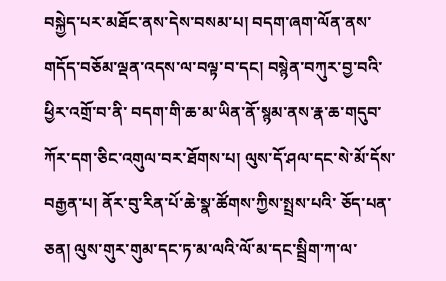བསྐྱེད་པར་མཐོང་ནས་དེས་བསམ་པ། བདག་ཞག་ལོན་ནས་གདོད་བཅོམ་ལྡན་འདས་ལ་བལྟ་བ་དང། བསྙེན་བཀུར་བྱ་བའི་ཕྱིར་འགྲོ་བ་ནི་ བདག་གི་ཆ་མ་ཡིན་ནོ་སྙམ་ནས་རྣ་ཆ་གདུབ་ཀོར་དག་ཅིང་འགུལ་བར་ཐོགས་པ། ལུས་དོ་ཤལ་དང་སེ་མོ་དོས་བརྒྱན་པ། ནོར་བུ་རིན་པོ་ཆེ་སྣ་ཚོགས་ཀྱིས་སྤྲས་པའི་ ཅོད་པན་ཅན། ལུས་གུར་གུམ་དང་ཏ་མ་ལའི་ལོ་མ་དང་སྦྲིག་ཀ་ལ་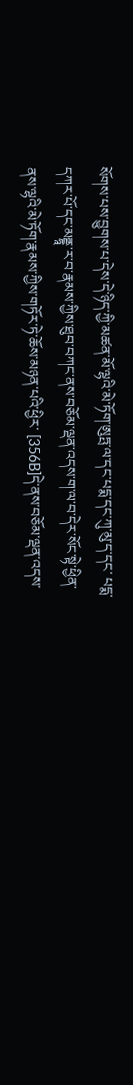སོགས་པས་བྱུགས་པ་དེས་དེ་ཉིད་ཀྱི་མཚན་མོ་ལྷའི་མེ་ཏོག་ཨུཏྤ་ལ་དང་པདྨ་དང་ཀུ་མུ་ད་དང་ པདྨ་དཀར་པོ་དང་མནྡྷཱ་ར་བ་རྣམས་ཀྱིས་ཐུབ་བཀང་ནས་བཅོམ་ལྡན་འདས་ག་ལ་བ་དེར་སོང་སྟེ་ཕྱིན་ནས་ལྷའི་མེ་ཏོག་རྣམས་ཀྱིས་གཏོར་ཏེ་ཆོས་མཉན་པའི་ཕྱིར་ [356B]དེ་ནས་བཅོམ་ལྡན་འདས་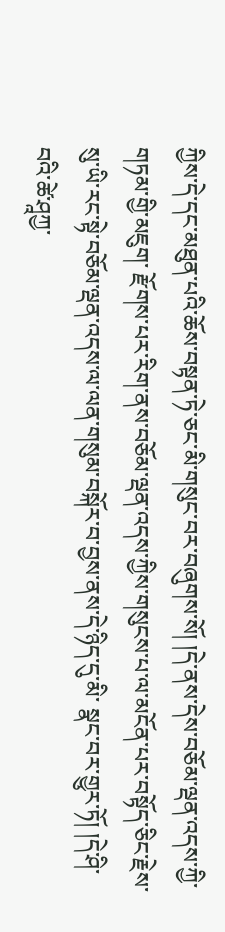ཀྱིས་དེ་དང་མཐུན་པའི་ཆོས་བསྟན་ཏེ་ཅང་མི་གསུང་བར་བཞུགས་སོ། །དེ་ནས་དེས་བཅོམ་ལྡན་འདས་ཀྱི་གཏམ་གྱི་མཇུག་ རྫོགས་པར་རིག་ནས་བཅོམ་ལྡན་འདས་ཀྱིས་གསུངས་པ་ལ་མངོན་པར་བསྟོད་ཅིང་རྗེས་སུ་ཡི་རང་སྟེ་བཅོམ་ལྡན་འདས་ལ་ལན་གསུམ་བསྐོར་བ་བྱས་ནས་དེ་ཉིད་དུ་མི་ སྣང་བར་གྱུར་ཏོ། །དེ་ཤི་བའི་ཚེ་ཤཱཀྱ་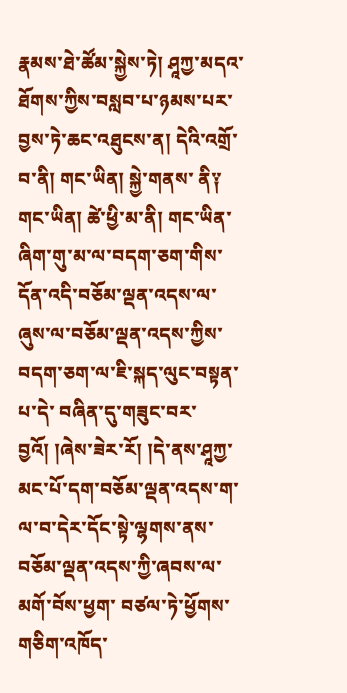རྣམས་ཐེ་ཚོམ་སྐྱེས་ཏེ། ཤཱཀྱ་མདའ་ཐོགས་ཀྱིས་བསླབ་པ་ཉམས་པར་བྱས་ཏེ་ཆང་འཐུངས་ན། དེའི་འགྲོ་བ་ནི། གང་ཡིན། སྐྱེ་གནས་ ནི༑ གང་ཡིན། ཚེ་ཕྱི་མ་ནི། གང་ཡིན་ཞིག་གུ་མ་ལ་བདག་ཅག་གིས་དོན་འདི་བཅོམ་ལྡན་འདས་ལ་ཞུས་ལ་བཅོམ་ལྡན་འདས་ཀྱིས་བདག་ཅག་ལ་ཇི་སྐད་ལུང་བསྟན་པ་དེ་ བཞིན་དུ་གཟུང་བར་བྱའོ། །ཞེས་ཟེར་རོ། །དེ་ནས་ཤཱཀྱ་མང་པོ་དག་བཅོམ་ལྡན་འདས་ག་ལ་བ་དེར་དོང་སྟེ་ལྷགས་ནས་བཅོམ་ལྡན་འདས་ཀྱི་ཞབས་ལ་མགོ་བོས་ཕྱག་ བཙལ་ཏེ་ཕྱོགས་གཅིག་འཁོད་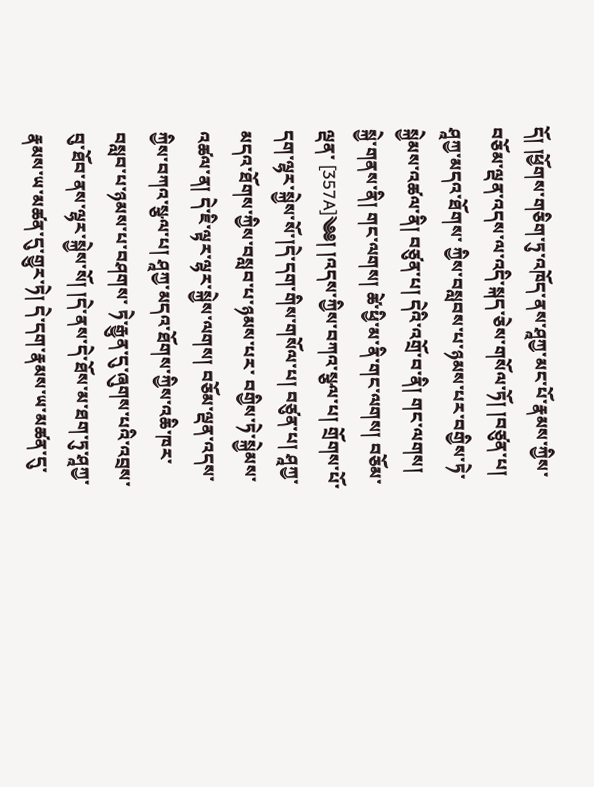དོ། །ཕྱོགས་གཅིག་ཏུ་འཁོད་ནས་ཤཱཀྱ་མང་པོ་རྣམས་ཀྱིས་བཅོམ་ལྡན་འདས་ལ་འདི་སྐད་ཅེས་གསོལ་ཏོ། །བཙུན་པ། ཤཱཀྱ་མདའ་ཐོགས་ ཀྱིས་བསླབས་པ་ཉམས་པར་བགྱིས་ཏེ་སྐྱེམས་འཚལ་ནི། བཙུན་པ། དེའི་འགྲོ་བ་ནི། གང་ལགས། སྐྱེ་གནས་ནི། གང་ལགས། ཚེ་ཕྱི་མ་ནི་གང་ལགས། བཅོམ་ལྡན་ [357A]༄༅། །འདས་ཀྱིས་བཀའ་སྩལ་པ། གྲོགས་པོ་དག་ལྷར་སྐྱེས་སོ་།དེ་དག་གིས་གསོལ་པ། བཙུན་པ། ཤཱཀྱ་མདའ་ཐོགས་ཀྱིས་བསླབ་པ་ཉམས་པར་ བགྱིས་ཏེ་སྐྱེམས་འཚལ་ན། དེ་ཇི་ལྟར་ལྷར་སྐྱེས་ལགས། བཅོམ་ལྡན་འདས་ཀྱིས་བཀའ་སྩལ་པ། ཤཱཀྱ་མདའ་ཐོགས་ཀྱིས་འཆི་ཁར་བསླབ་པ་ཉམས་པ་བཤགས་ ཏེ་རྒྱུན་དུ་ཞུགས་པའི་འབྲས་བུ་ཐོབ་ནས་ལྷར་སྐྱེས་སོ། །དེ་ནས་དེ་ཐོས་མ་ཐག་ཏུ་ཤཱཀྱ་རྣམས་ཡ་མཚན་དུ་གྱུར་ཏེ། དེ་དག་རྣམས་ཡ་མཚན་དུ་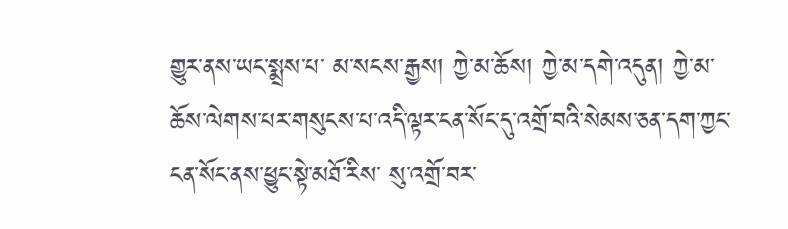གྱུར་ནས་ཡང་སྨྲས་པ་ མ་སངས་རྒྱས། ཀྱེ་མ་ཆོས། ཀྱེ་མ་དགེ་འདུན། ཀྱེ་མ་ཆོས་ལེགས་པར་གསུངས་པ་འདི་ལྟར་ངན་སོང་དུ་འགྲོ་བའི་སེམས་ཅན་དག་ཀྱང་ངན་སོང་ནས་ཕྱུང་སྟེ་མཐོ་རིས་ སུ་འགྲོ་བར་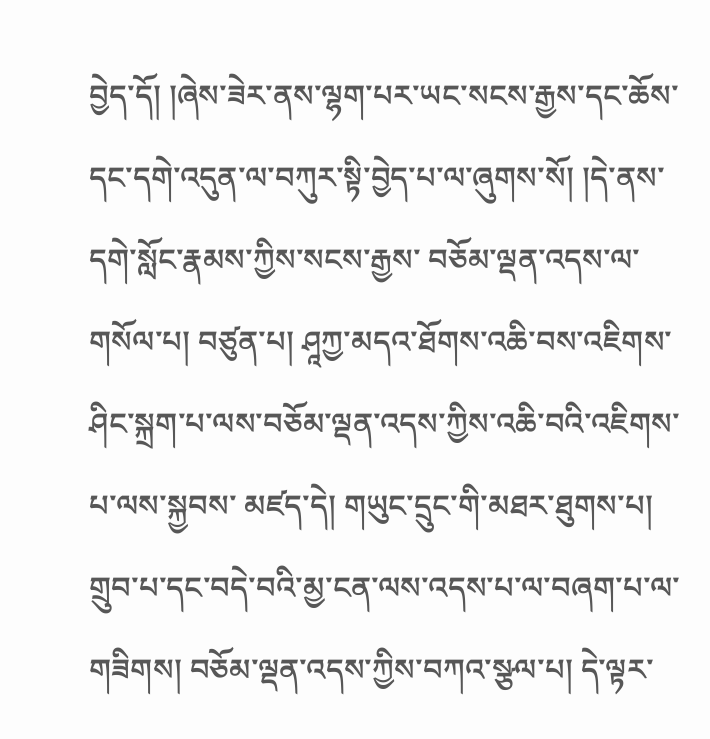བྱེད་དོ། །ཞེས་ཟེར་ནས་ལྷག་པར་ཡང་སངས་རྒྱས་དང་ཆོས་དང་དགེ་འདུན་ལ་བཀུར་སྟི་བྱེད་པ་ལ་ཞུགས་སོ། །དེ་ནས་དགེ་སློང་རྣམས་ཀྱིས་སངས་རྒྱས་ བཅོམ་ལྡན་འདས་ལ་གསོལ་པ། བཙུན་པ། ཤཱཀྱ་མདའ་ཐོགས་འཆི་བས་འཇིགས་ཤིང་སྐྲག་པ་ལས་བཅོམ་ལྡན་འདས་ཀྱིས་འཆི་བའི་འཇིགས་པ་ལས་སྐྱབས་ མཛད་དེ། གཡུང་དྲུང་གི་མཐར་ཐུགས་པ། གྲུབ་པ་དང་བདེ་བའི་མྱ་ངན་ལས་འདས་པ་ལ་བཞག་པ་ལ་གཟིགས། བཅོམ་ལྡན་འདས་ཀྱིས་བཀའ་སྩལ་པ། དེ་ལྟར་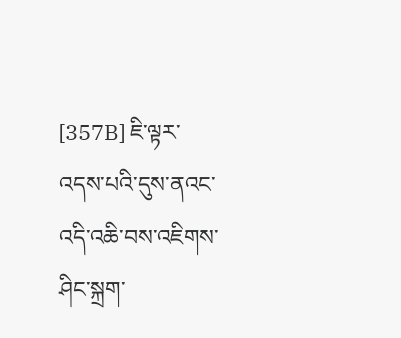[357B] ཇི་ལྟར་འདས་པའི་དུས་ནའང་འདི་འཆི་བས་འཇིགས་ཤིང་སྐྲག་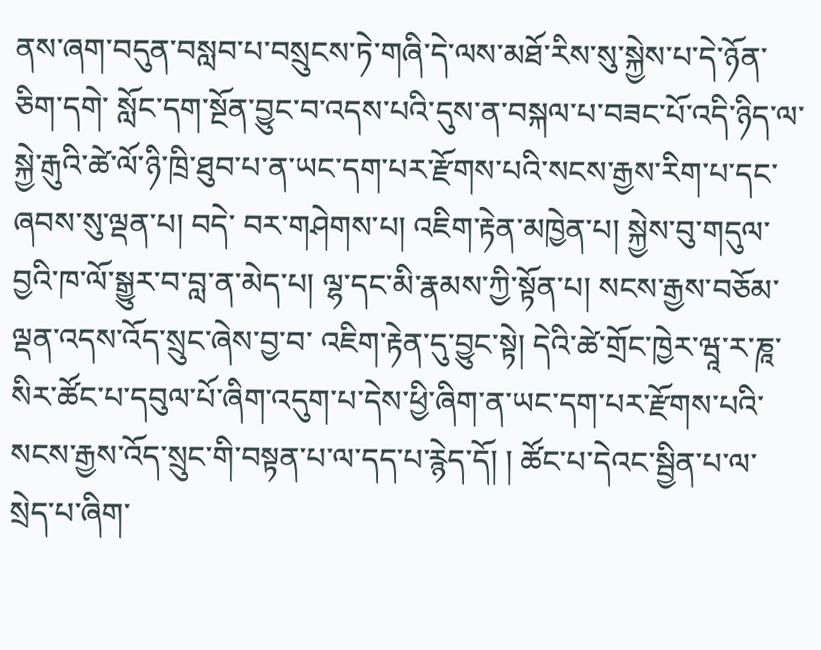ནས་ཞག་བདུན་བསླབ་པ་བསྲུངས་ཏེ་གཞི་དེ་ལས་མཐོ་རིས་སུ་སྐྱེས་པ་དེ་ཉོན་ཅིག་དགེ་ སློང་དག་སྔོན་བྱུང་བ་འདས་པའི་དུས་ན་བསྐལ་པ་བཟང་པོ་འདི་ཉིད་ལ་སྐྱེ་རྒུའི་ཚེ་ལོ་ཉི་ཁྲི་ཐུབ་པ་ན་ཡང་དག་པར་རྫོགས་པའི་སངས་རྒྱས་རིག་པ་དང་ཞབས་སུ་ལྡན་པ། བདེ་ བར་གཤེགས་པ། འཇིག་རྟེན་མཁྱེན་པ། སྐྱེས་བུ་གདུལ་བྱའི་ཁ་ལོ་སྒྱུར་བ་བླ་ན་མེད་པ། ལྷ་དང་མི་རྣམས་ཀྱི་སྟོན་པ། སངས་རྒྱས་བཅོམ་ལྡན་འདས་འོད་སྲུང་ཞེས་བྱ་བ་ འཇིག་རྟེན་དུ་བྱུང་སྟེ། དེའི་ཚེ་གྲོང་ཁྱེར་ཝཱ་ར་ཎཱ་སིར་ཚོང་པ་དབུལ་པོ་ཞིག་འདུག་པ་དེས་ཕྱི་ཞིག་ན་ཡང་དག་པར་རྫོགས་པའི་སངས་རྒྱས་འོད་སྲུང་གི་བསྟན་པ་ལ་དད་པ་རྙེད་དོ། ། ཚོང་པ་དེའང་སྦྱིན་པ་ལ་སྲེད་པ་ཞིག་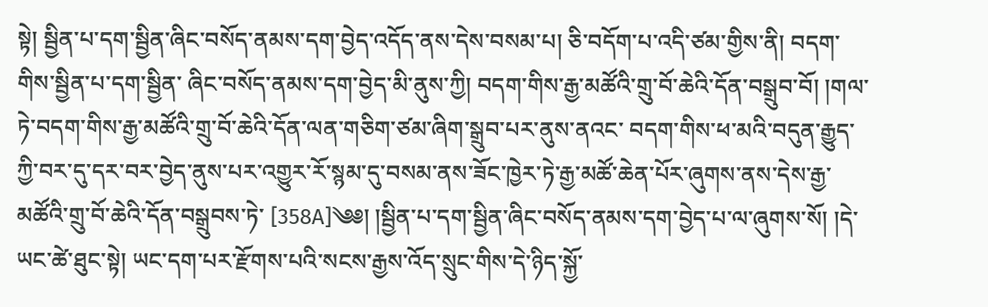སྟེ། སྦྱིན་པ་དག་སྦྱིན་ཞིང་བསོད་ནམས་དག་བྱེད་འདོད་ནས་དེས་བསམ་པ། ཅི་བདོག་པ་འདི་ཙམ་གྱིས་ནི། བདག་གིས་སྦྱིན་པ་དག་སྦྱིན་ ཞིང་བསོད་ནམས་དག་བྱེད་མི་ནུས་ཀྱི། བདག་གིས་རྒྱ་མཚོའི་གྲུ་བོ་ཆེའི་དོན་བསྒྲུབ་བོ། །གལ་ཏེ་བདག་གིས་རྒྱ་མཚོའི་གྲུ་བོ་ཆེའི་དོན་ལན་གཅིག་ཙམ་ཞིག་སྒྲུབ་པར་ནུས་ནའང་ བདག་གིས་ཕ་མའི་བདུན་རྒྱུད་ཀྱི་བར་དུ་དར་བར་བྱེད་ནུས་པར་འགྱུར་རོ་སྙམ་དུ་བསམ་ནས་ཟོང་ཁྱེར་ཏེ་རྒྱ་མཚོ་ཆེན་པོར་ཞུགས་ནས་དེས་རྒྱ་མཚོའི་གྲུ་བོ་ཆེའི་དོན་བསྒྲུབས་ཏེ་ [358A]༄༅། །སྦྱིན་པ་དག་སྦྱིན་ཞིང་བསོད་ནམས་དག་བྱེད་པ་ལ་ཞུགས་སོ། །དེ་ཡང་ཚེ་ཐུང་སྟེ། ཡང་དག་པར་རྫོགས་པའི་སངས་རྒྱས་འོད་སྲུང་གིས་དེ་ཉིད་སྐྱོ་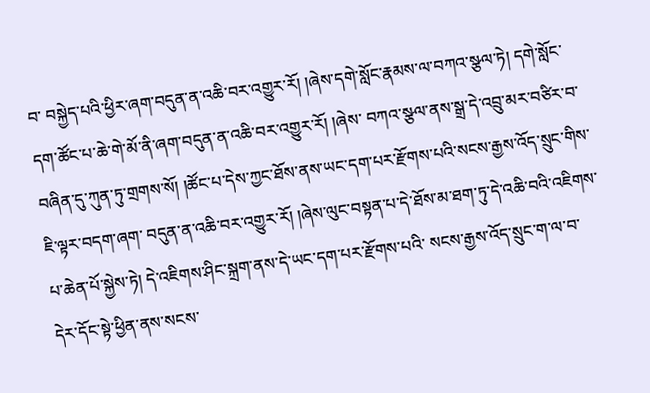བ་ བསྐྱེད་པའི་ཕྱིར་ཞག་བདུན་ན་འཆི་བར་འགྱུར་རོ། །ཞེས་དགེ་སློང་རྣམས་ལ་བཀའ་སྩལ་ཏེ། དགེ་སློང་དག་ཚོང་པ་ཆེ་གེ་མོ་ནི་ཞག་བདུན་ན་འཆི་བར་འགྱུར་རོ། །ཞེས་ བཀའ་སྩལ་ནས་སྒྲ་དེ་འབྲུ་མར་བཙིར་བ་བཞིན་དུ་ཀུན་ཏུ་གྲགས་སོ། །ཚོང་པ་དེས་ཀྱང་ཐོས་ནས་ཡང་དག་པར་རྫོགས་པའི་སངས་རྒྱས་འོད་སྲུང་གིས་ཇི་ལྟར་བདག་ཞག་ བདུན་ན་འཆི་བར་འགྱུར་རོ། །ཞེས་ལུང་བསྟན་པ་དེ་ཐོས་མ་ཐག་ཏུ་དེ་འཆི་བའི་འཇིགས་པ་ཆེན་པོ་སྐྱེས་ཏེ། དེ་འཇིགས་ཤིང་སྐྲག་ནས་དེ་ཡང་དག་པར་རྫོགས་པའི་ སངས་རྒྱས་འོད་སྲུང་ག་ལ་བ་དེར་དོང་སྟེ་ཕྱིན་ནས་སངས་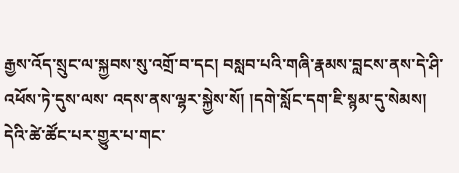རྒྱས་འོད་སྲུང་ལ་སྐྱབས་སུ་འགྲོ་བ་དང། བསླབ་པའི་གཞི་རྣམས་བླངས་ནས་དེ་ཤི་འཕོས་ཏེ་དུས་ལས་ འདས་ནས་ལྷར་སྐྱེས་སོ། །དགེ་སློང་དག་ཇི་སྙམ་དུ་སེམས། དེའི་ཚེ་ཚོང་པར་གྱུར་པ་གང་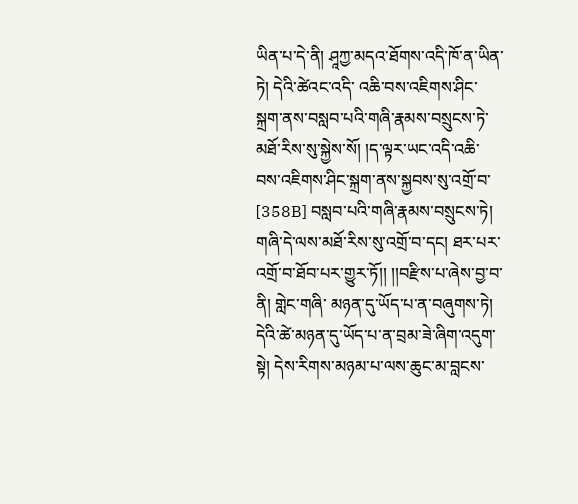ཡིན་པ་དེ་ནི། ཤཱཀྱ་མདའ་ཐོགས་འདི་ཁོ་ན་ཡིན་ཏེ། དེའི་ཚེའང་འདི་ འཆི་བས་འཇིགས་ཤིང་སྐྲག་ནས་བསླབ་པའི་གཞི་རྣམས་བསྲུངས་ཏེ་མཐོ་རིས་སུ་སྐྱེས་སོ། །ད་ལྟར་ཡང་འདི་འཆི་བས་འཇིགས་ཤིང་སྐྲག་ནས་སྐྱབས་སུ་འགྲོ་བ་ [358B] བསླབ་པའི་གཞི་རྣམས་བསྲུངས་ཏེ། གཞི་དེ་ལས་མཐོ་རིས་སུ་འགྲོ་བ་དང། ཐར་པར་འགྲོ་བ་ཐོབ་པར་གྱུར་ཏོ།། །།བརྫིས་པ་ཞེས་བྱ་བ་ནི། གླེང་གཞི་ མཉན་དུ་ཡོད་པ་ན་བཞུགས་ཏེ། དེའི་ཚེ་མཉན་དུ་ཡོད་པ་ན་བྲམ་ཟེ་ཞིག་འདུག་སྟེ། དེས་རིགས་མཉམ་པ་ལས་ཆུང་མ་བླངས་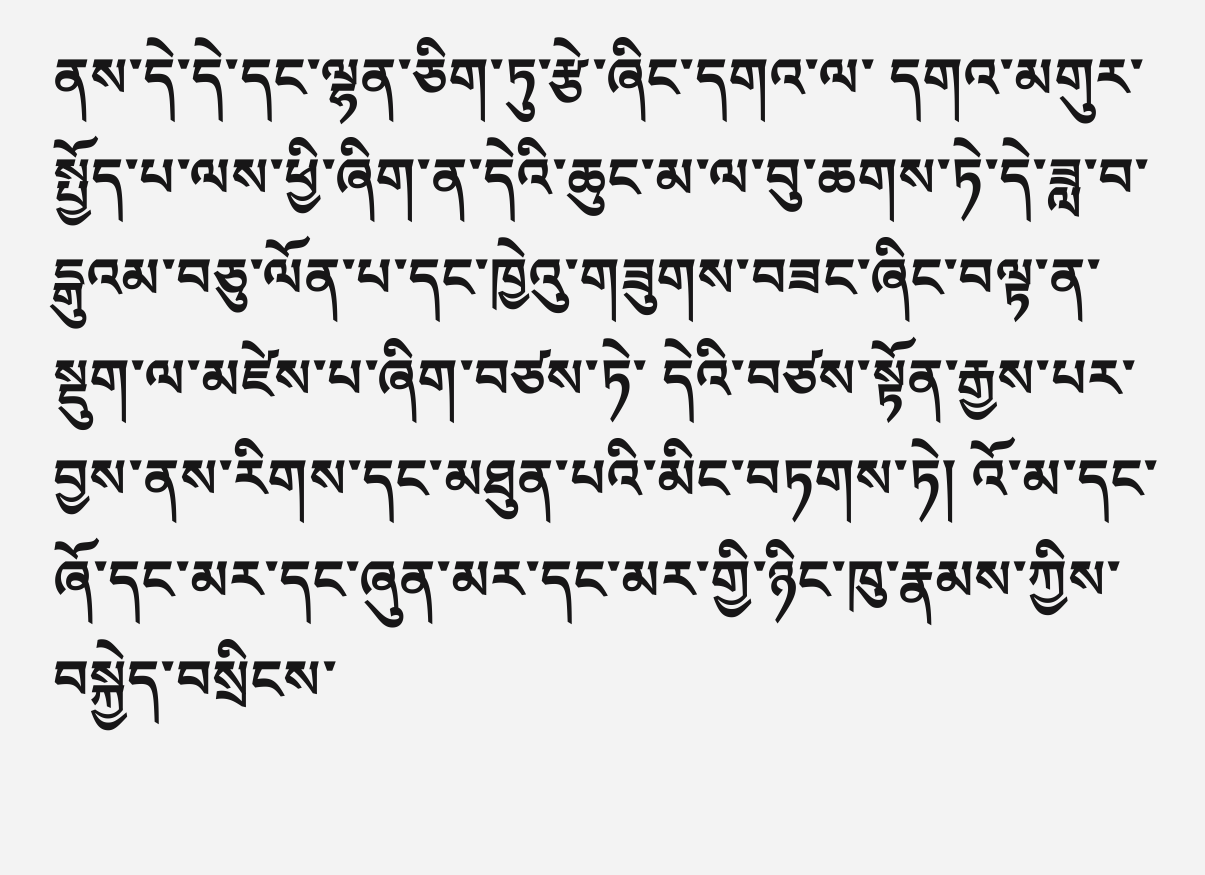ནས་དེ་དེ་དང་ལྷན་ཅིག་ཏུ་རྩེ་ཞིང་དགའ་ལ་ དགའ་མགུར་སྤྱོད་པ་ལས་ཕྱི་ཞིག་ན་དེའི་ཆུང་མ་ལ་བུ་ཆགས་ཏེ་དེ་ཟླ་བ་དྒུའམ་བཅུ་ལོན་པ་དང་ཁྱེའུ་གཟུགས་བཟང་ཞིང་བལྟ་ན་སྡུག་ལ་མཛེས་པ་ཞིག་བཙས་ཏེ་ དེའི་བཙས་སྟོན་རྒྱས་པར་བྱས་ནས་རིགས་དང་མཐུན་པའི་མིང་བཏགས་ཏེ། འོ་མ་དང་ཞོ་དང་མར་དང་ཞུན་མར་དང་མར་གྱི་ཉིང་ཁུ་རྣམས་ཀྱིས་བསྐྱེད་བསྲིངས་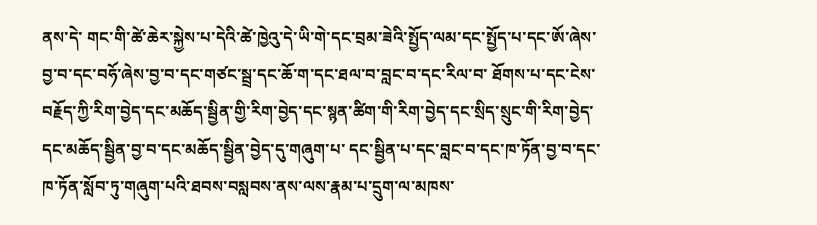ནས་དེ་ གང་གི་ཚེ་ཆེར་སྐྱེས་པ་དེའི་ཚེ་ཁྱེའུ་དེ་ཡི་གེ་དང་བྲམ་ཟེའི་སྤྱོད་ལམ་དང་སྤྱོད་པ་དང་ཨོ་ཞེས་བྱ་བ་དང་བཧོ་ཞེས་བྱ་བ་དང་གཙང་སྦྲ་དང་ཆོ་ག་དང་ཐལ་བ་བླང་བ་དང་རིལ་བ་ ཐོགས་པ་དང་ངེས་བརྗོད་ཀྱི་རིག་བྱེད་དང་མཆོད་སྦྱིན་གྱི་རིག་བྱེད་དང་སྙན་ཚིག་གི་རིག་བྱེད་དང་སྲིད་སྲུང་གི་རིག་བྱེད་དང་མཆོད་སྦྱིན་བྱ་བ་དང་མཆོད་སྦྱིན་བྱེད་དུ་གཞུག་པ་ དང་སྦྱིན་པ་དང་བླང་བ་དང་ཁ་ཏོན་བྱ་བ་དང་ཁ་ཏོན་སློབ་ཏུ་གཞུག་པའི་ཐབས་བསླབས་ནས་ལས་རྣམ་པ་དྲུག་ལ་མཁས་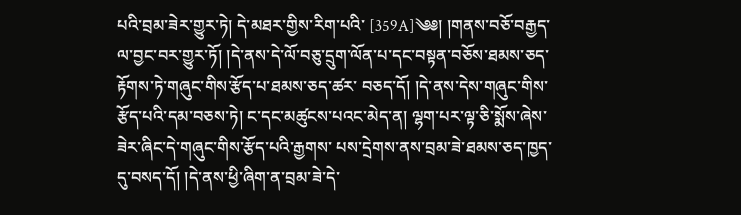པའི་བྲམ་ཟེར་གྱུར་ཏེ། དེ་མཐར་གྱིས་རིག་པའི་ [359A]༄༅། །གནས་བཅོ་བརྒྱད་ལ་བྱང་བར་གྱུར་ཏོ། །དེ་ནས་དེ་ལོ་བཅུ་དྲུག་ལོན་པ་དང་བསྟན་བཅོས་ཐམས་ཅད་རྟོགས་ཏེ་གཞུང་གིས་རྩོད་པ་ཐམས་ཅད་ཚར་ བཅད་དོ། །དེ་ནས་དེས་གཞུང་གིས་རྩོད་པའི་དམ་བཅས་ཏེ། ང་དང་མཚུངས་པའང་མེད་ན། ལྷག་པར་ལྟ་ཅི་སྨོས་ཞེས་ཟེར་ཞིང་དེ་གཞུང་གིས་རྩོད་པའི་རྒྱགས་ པས་དྲེགས་ནས་བྲམ་ཟེ་ཐམས་ཅད་ཁྱད་དུ་བསད་དོ། །དེ་ནས་ཕྱི་ཞིག་ན་བྲམ་ཟེ་དེ་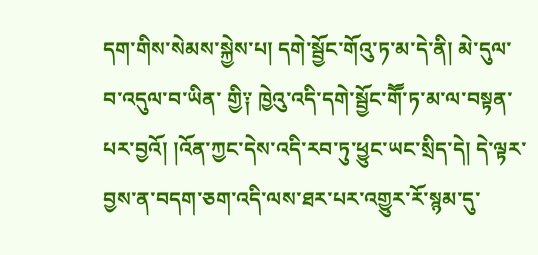དག་གིས་སེམས་སྐྱེས་པ། དགེ་སྦྱོང་གོའུ་ཏ་མ་དེ་ནི། མེ་དུལ་བ་འདུལ་བ་ཡིན་ གྱི༑ ཁྱེའུ་འདི་དགེ་སྦྱོང་གཽ་ཏ་མ་ལ་བསྟན་པར་བྱའོ། །འོན་ཀྱང་དེས་འདི་རབ་ཏུ་ཕྱུང་ཡང་སྲིད་དེ། དེ་ལྟར་བྱས་ན་བདག་ཅག་འདི་ལས་ཐར་པར་འགྱུར་རོ་སྙམ་དུ་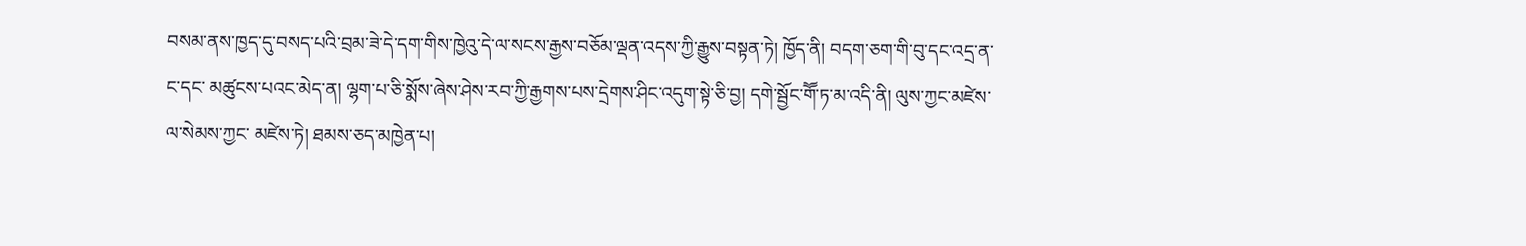བསམ་ནས་ཁྱད་དུ་བསད་པའི་བྲམ་ཟེ་དེ་དག་གིས་ཁྱེའུ་དེ་ལ་སངས་རྒྱས་བཅོམ་ལྡན་འདས་ཀྱི་རྒྱུས་བསྟན་ཏེ། ཁྱོད་ནི། བདག་ཅག་གི་བུ་དང་འདྲ་ན་ང་དང་ མཚུངས་པའང་མེད་ན། ལྷག་པ་ཅི་སྨོས་ཞེས་ཤེས་རབ་ཀྱི་རྒྱགས་པས་དྲེགས་ཤིང་འདུག་སྟེ་ཅི་བྱ། དགེ་སྦྱོང་གཽ་ཏ་མ་འདི་ནི། ལུས་ཀྱང་མཛེས་ལ་སེམས་ཀྱང་ མཛེས་ཏེ། ཐམས་ཅད་མཁྱེན་པ།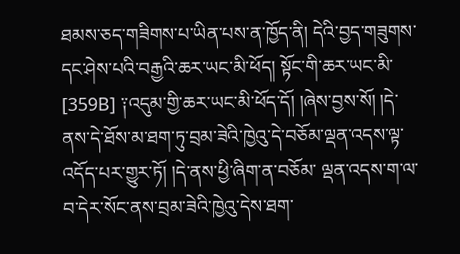ཐམས་ཅད་གཟིགས་པ་ཡིན་པས་ན་ཁྱོད་ནི། དེའི་བྱད་གཟུགས་དང་ཤེས་པའི་བརྒྱའི་ཆར་ཡང་མི་ཕོད། སྟོང་གི་ཆར་ཡང་མི་ [359B] ༑འདུམ་གྱི་ཆར་ཡང་མི་ཕོད་དོ། །ཞེས་བྱས་སོ། །དེ་ནས་དེ་ཐོས་མ་ཐག་ཏུ་བྲམ་ཟེའི་ཁྱེའུ་དེ་བཅོམ་ལྡན་འདས་ལྟ་འདོད་པར་གྱུར་ཏོ། །དེ་ནས་ཕྱི་ཞིག་ན་བཅོམ་ ལྡན་འདས་ག་ལ་བ་དེར་སོང་ནས་བྲམ་ཟེའི་ཁྱེའུ་དེས་ཐག་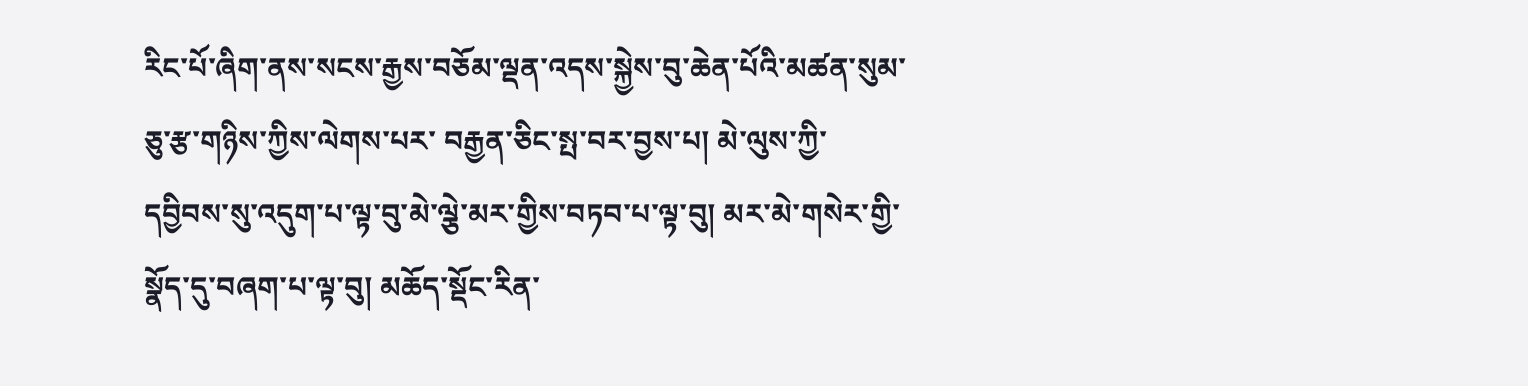རིང་པོ་ཞིག་ནས་སངས་རྒྱས་བཅོམ་ལྡན་འདས་སྐྱེས་བུ་ཆེན་པོའི་མཚན་སུམ་ཅུ་རྩ་གཉིས་ཀྱིས་ལེགས་པར་ བརྒྱན་ཅིང་སྤ་བར་བྱས་པ། མེ་ལུས་ཀྱི་དབྱིབས་སུ་འདུག་པ་ལྟ་བུ་མེ་ལྕེ་མར་གྱིས་བཏབ་པ་ལྟ་བུ། མར་མེ་གསེར་གྱི་སྣོད་དུ་བཞག་པ་ལྟ་བུ། མཆོད་སྡོང་རིན་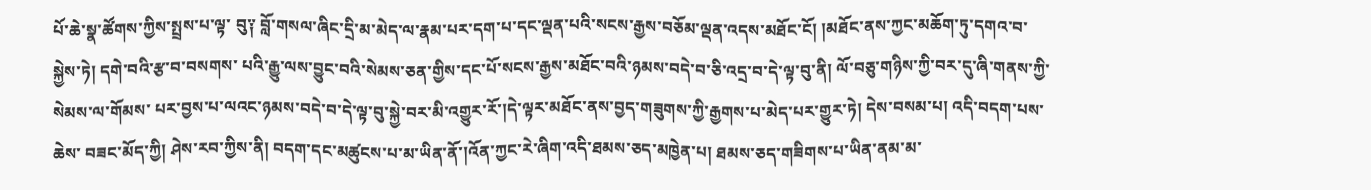པོ་ཆེ་སྣ་ཚོགས་ཀྱིས་སྤྲས་པ་ལྟ་ བུ༑ བློ་གསལ་ཞིང་དྲི་མ་མེད་ལ་རྣམ་པར་དག་པ་དང་ལྡན་པའི་སངས་རྒྱས་བཅོམ་ལྡན་འདས་མཐོང་ངོ། །མཐོང་ནས་ཀྱང་མཆོག་ཏུ་དགའ་བ་སྐྱེས་ཏེ། དགེ་བའི་རྩ་བ་བསགས་ པའི་རྒྱུ་ལས་བྱུང་བའི་སེམས་ཅན་གྱིས་དང་པོ་སངས་རྒྱས་མཐོང་བའི་ཉམས་བདེ་བ་ཅི་འདྲ་བ་དེ་ལྟ་བུ་ནི། ལོ་བཅུ་གཉིས་ཀྱི་བར་དུ་ཞི་གནས་ཀྱི་སེམས་ལ་གོམས་ པར་བྱས་པ་ལའང་ཉམས་བདེ་བ་དེ་ལྟ་བུ་སྐྱེ་བར་མི་འགྱུར་རོ་།དེ་ལྟར་མཐོང་ནས་བྱད་གཟུགས་ཀྱི་རྒྱགས་པ་མེད་པར་གྱུར་ཏེ། དེས་བསམ་པ། འདི་བདག་པས་ཆེས་ བཟང་མོད་ཀྱི། ཤེས་རབ་ཀྱིས་ནི། བདག་དང་མཚུངས་པ་མ་ཡིན་ནོ་།འོན་ཀྱང་རེ་ཞིག་འདི་ཐམས་ཅད་མཁྱེན་པ། ཐམས་ཅད་གཟིགས་པ་ཡིན་ནམ་མ་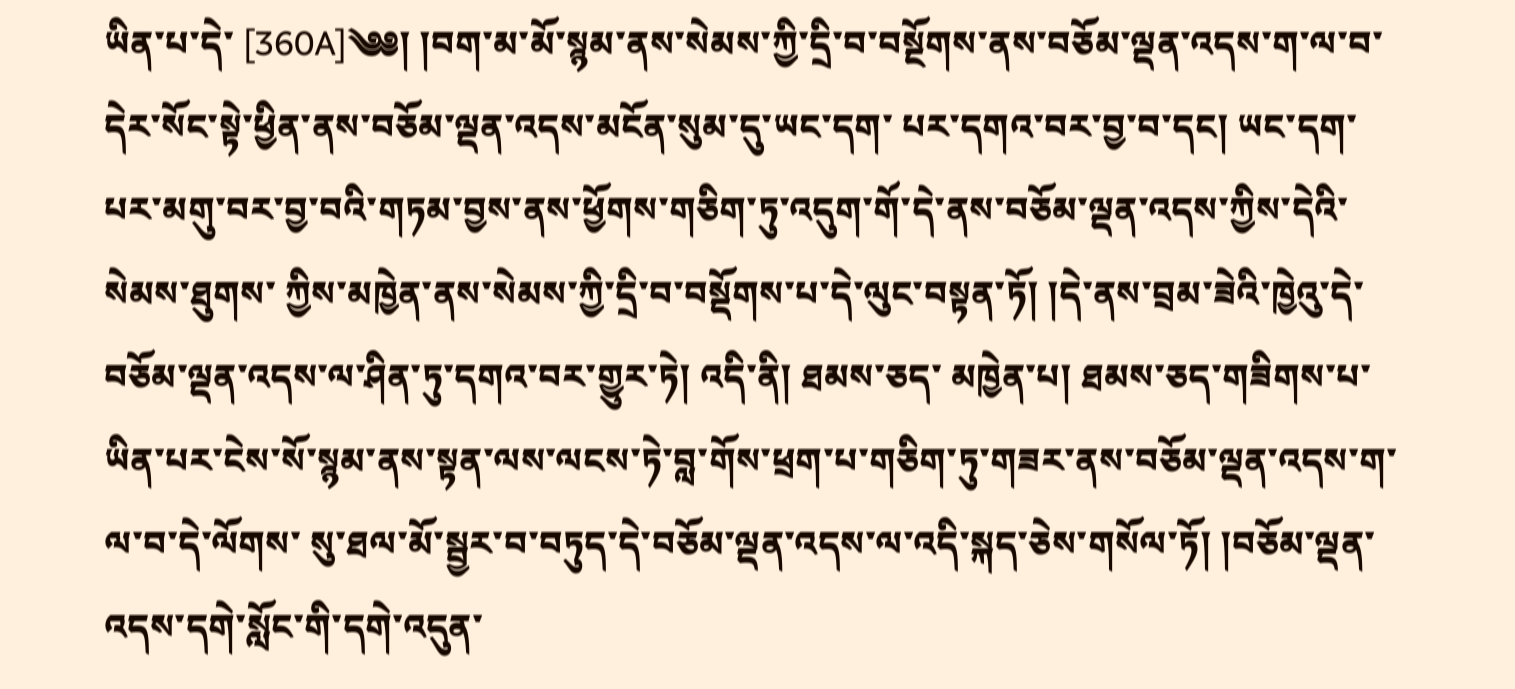ཡིན་པ་དེ་ [360A]༄༅། །བག་མ་མོ་སྙམ་ནས་སེམས་ཀྱི་དྲི་བ་བསྔོགས་ནས་བཅོམ་ལྡན་འདས་ག་ལ་བ་དེར་སོང་སྟེ་ཕྱིན་ནས་བཅོམ་ལྡན་འདས་མངོན་སུམ་དུ་ཡང་དག་ པར་དགའ་བར་བྱ་བ་དང། ཡང་དག་པར་མགུ་བར་བྱ་བའི་གཏམ་བྱས་ནས་ཕྱོགས་གཅིག་ཏུ་འདུག་གོ་དེ་ནས་བཅོམ་ལྡན་འདས་ཀྱིས་དེའི་སེམས་ཐུགས་ ཀྱིས་མཁྱེན་ནས་སེམས་ཀྱི་དྲི་བ་བསྡོགས་པ་དེ་ལུང་བསྟན་ཏོ། །དེ་ནས་བྲམ་ཟེའི་ཁྱེའུ་དེ་བཅོམ་ལྡན་འདས་ལ་ཤིན་ཏུ་དགའ་བར་གྱུར་ཏེ། འདི་ནི། ཐམས་ཅད་ མཁྱེན་པ། ཐམས་ཅད་གཟིགས་པ་ཡིན་པར་ངེས་སོ་སྙམ་ནས་སྟན་ལས་ལངས་ཏེ་བླ་གོས་ཕྲག་པ་གཅིག་ཏུ་གཟར་ནས་བཅོམ་ལྡན་འདས་ག་ལ་བ་དེ་ལོགས་ སུ་ཐལ་མོ་སྦྱར་བ་བཏུད་དེ་བཅོམ་ལྡན་འདས་ལ་འདི་སྐད་ཅེས་གསོལ་ཏོ། །བཅོམ་ལྡན་འདས་དགེ་སློང་གི་དགེ་འདུན་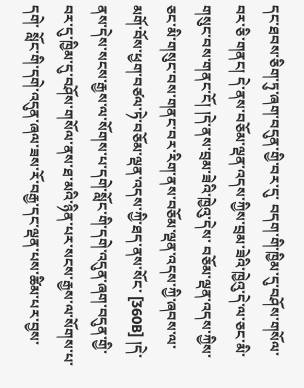དང་ཐབས་ཅིག་ཏུ་ཞག་བདུན་གྱི་བར་དུ་ བདག་གི་ཁྱིམ་དུ་བཤོས་གསོལ་བར་ཅི་གནང། དེ་ནས་བཅོམ་ལྡན་འདས་ཀྱིས་བྲམ་ཟེའི་ཁྱེའུ་དེ་ལ་ཅང་མི་གསུང་བས་གནང་ངོ། །དེ་ནས་བྲམ་ཟེའི་ཁྱེའུ་དེས་ བཅོམ་ལྡན་འདས་ཀྱིས་ཅང་མི་གསུང་བས་གནང་བར་རིག་ནས་བཅོམ་ལྡན་འདས་ཀྱི་ཞབས་ལ་མགོ་བོས་ཕྱག་བཙལ་ཏེ་བཅོམ་ལྡན་འདས་ཀྱི་ཐད་ནས་སོང་ [360B] །དེ་ནས་དེས་སངས་རྒྱས་ལ་སོགས་པ་དགེ་སློང་གི་དགེ་འདུན་ཞག་བདུན་གྱི་བར་དུ་ཁྱིམ་དུ་བཤོས་གསོལ་ནས་ཐ་མའི་ཉིན་པར་སངས་རྒྱས་ལ་སོགས་པ་དགེ་ སློང་གི་དགེ་འདུན་ཞལ་ཟས་རོ་བརྒྱ་དང་ལྡན་པས་ཚིམ་པར་བྱས་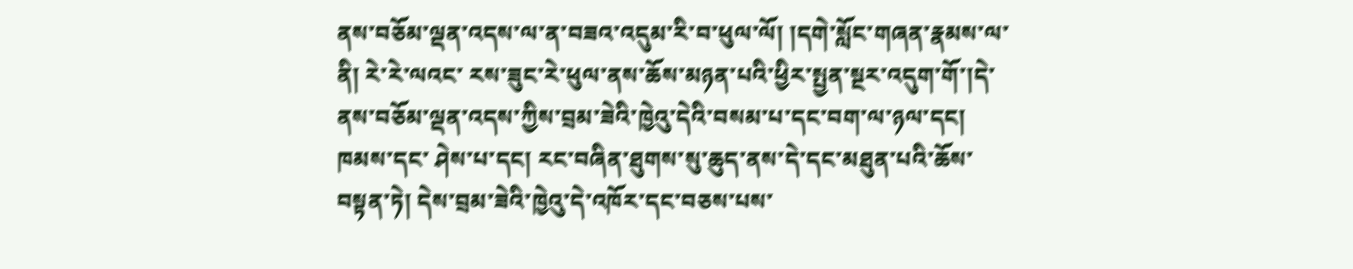ནས་བཅོམ་ལྡན་འདས་ལ་ན་བཟའ་འདུམ་རི་བ་ཕུལ་ལོ། །དགེ་སློང་གཞན་རྣམས་ལ་ནི། རེ་རེ་ལའང་ རས་ཟུང་རེ་ཕུལ་ནས་ཆོས་མཉན་པའི་ཕྱིར་སྤྱན་སྔར་འདུག་གོ་།དེ་ནས་བཅོམ་ལྡན་འདས་ཀྱིས་བྲམ་ཟེའི་ཁྱེའུ་དེའི་བསམ་པ་དང་བག་ལ་ཉལ་དང། ཁམས་དང་ ཤེས་པ་དང། རང་བཞིན་ཐུགས་སུ་ཆུད་ནས་དེ་དང་མཐུན་པའི་ཆོས་བསྟན་ཏེ། དེས་བྲམ་ཟེའི་ཁྱེའུ་དེ་འཁོར་དང་བཅས་པས་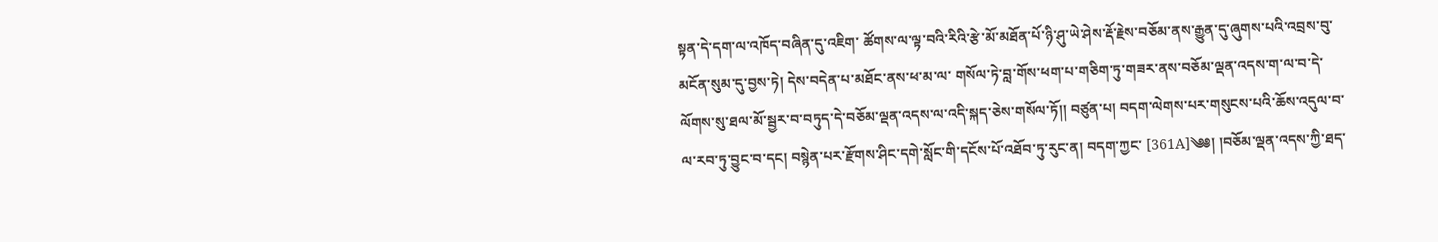སྟན་དེ་དག་ལ་འཁོད་བཞིན་དུ་འཇིག་ ཚོགས་ལ་ལྟ་བའི་རིའི་རྩེ་མོ་མཐོན་པོ་ཉི་ཤུ་ཡེ་ཤེས་རྡོ་རྗེས་བཅོམ་ནས་རྒྱུན་དུ་ཞུགས་པའི་འབྲས་བུ་མངོན་སུམ་དུ་བྱས་ཏེ། དེས་བདེན་པ་མཐོང་ནས་ཕ་མ་ལ་ གསོལ་ཏེ་བླ་གོས་ཕག་པ་གཅིག་ཏུ་གཟར་ནས་བཅོམ་ལྡན་འདས་ག་ལ་བ་དེ་ལོགས་སུ་ཐལ་མོ་སྦྱར་བ་བཏུད་དེ་བཅོམ་ལྡན་འདས་ལ་འདི་སྐད་ཅེས་གསོལ་ཏོ།། བཙུན་པ། བདག་ལེགས་པར་གསུངས་པའི་ཆོས་འདུལ་བ་ལ་རབ་ཏུ་བྱུང་བ་དང། བསྙེན་པར་རྫོགས་ཤིང་དགེ་སློང་གི་དངོས་པོ་འཐོབ་ཏུ་རུང་ན། བདག་ཀྱང་ [361A]༄༅། །བཅོམ་ལྡན་འདས་ཀྱི་ཐད་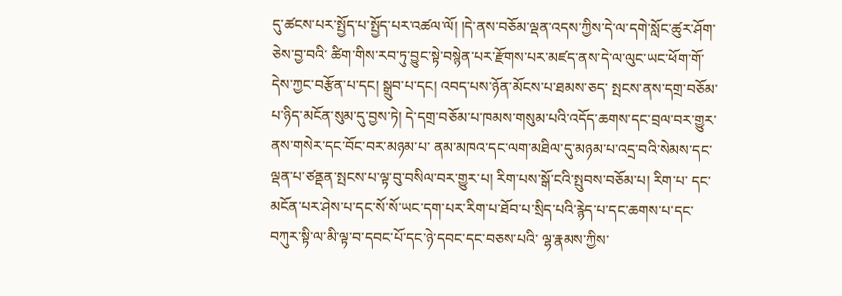དུ་ཚངས་པར་སྤྱོད་པ་སྤྱོད་པར་འཚལ་ལོ། །དེ་ནས་བཅོམ་ལྡན་འདས་ཀྱིས་དེ་ལ་དགེ་སློང་ཚུར་ཤོག་ཅེས་བྱ་བའི་ ཚིག་གིས་རབ་ཏུ་བྱུང་སྟེ་བསྙེན་པར་རྫོགས་པར་མཛད་ནས་དེ་ལ་ལུང་ཡང་ཕོག་གོ་དེས་ཀྱང་བརྩོན་པ་དང། སྒྲུབ་པ་དང། འབད་པས་ཉོན་མོངས་པ་ཐམས་ཅད་ སྤངས་ནས་དགྲ་བཅོམ་པ་ཉིད་མངོན་སུམ་དུ་བྱས་ཏེ། དེ་དགྲ་བཅོམ་པ་ཁམས་གསུམ་པའི་འདོད་ཆགས་དང་བྲལ་བར་གྱུར་ནས་གསེར་དང་བོང་བར་མཉམ་པ་ ནམ་མཁའ་དང་ལག་མཐིལ་དུ་མཉམ་པ་འདྲ་བའི་སེམས་དང་ལྡན་པ་ཙནྡན་སྤངས་པ་ལྟ་བུ་བསིལ་བར་གྱུར་པ། རིག་པས་སྒོ་ངའི་སྤུབས་བཅོམ་པ། རིག་པ་ དང་མངོན་པར་ཤེས་པ་དང་སོ་སོ་ཡང་དག་པར་རིག་པ་ཐོབ་པ་སྲིད་པའི་རྙེད་པ་དང་ཆགས་པ་དང་བཀུར་སྟི་ལ་མི་ལྟ་བ་དབང་པོ་དང་ཉེ་དབང་དང་བཅས་པའི་ ལྷ་རྣམས་ཀྱིས་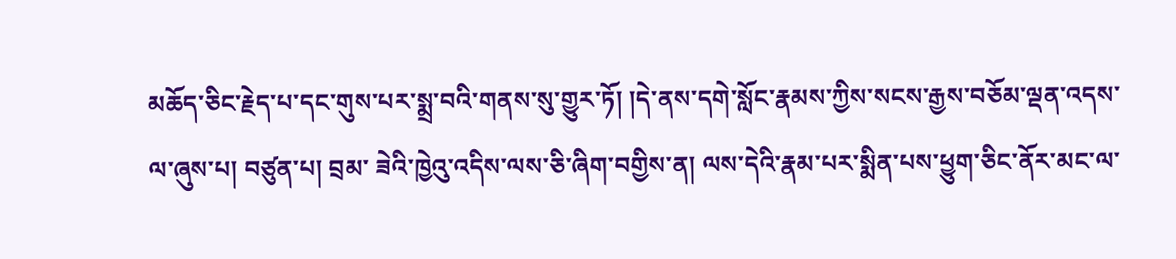མཆོད་ཅིང་རྗེད་པ་དང་གུས་པར་སྨྲ་བའི་གནས་སུ་གྱུར་ཏོ། །དེ་ནས་དགེ་སློང་རྣམས་ཀྱིས་སངས་རྒྱས་བཅོམ་ལྡན་འདས་ལ་ཞུས་པ། བཙུན་པ། བྲམ་ ཟེའི་ཁྱེའུ་འདིས་ལས་ཅི་ཞིག་བགྱིས་ན། ལས་དེའི་རྣམ་པར་སྨིན་པས་ཕྱུག་ཅིང་ནོར་མང་ལ་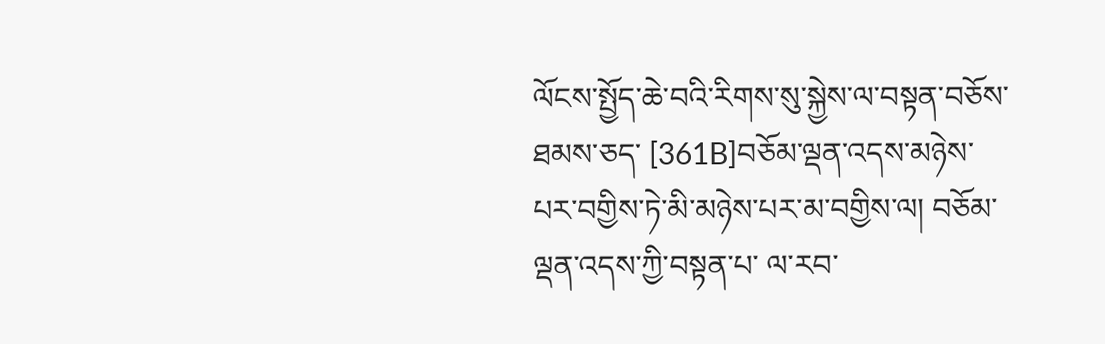ལོངས་སྤྱོད་ཆེ་བའི་རིགས་སུ་སྐྱེས་ལ་བསྟན་བཅོས་ཐམས་ཅད་ [361B]བཅོམ་ལྡན་འདས་མཉེས་པར་བགྱིས་ཏེ་མི་མཉེས་པར་མ་བགྱིས་ལ། བཅོམ་ལྡན་འདས་ཀྱི་བསྟན་པ་ ལ་རབ་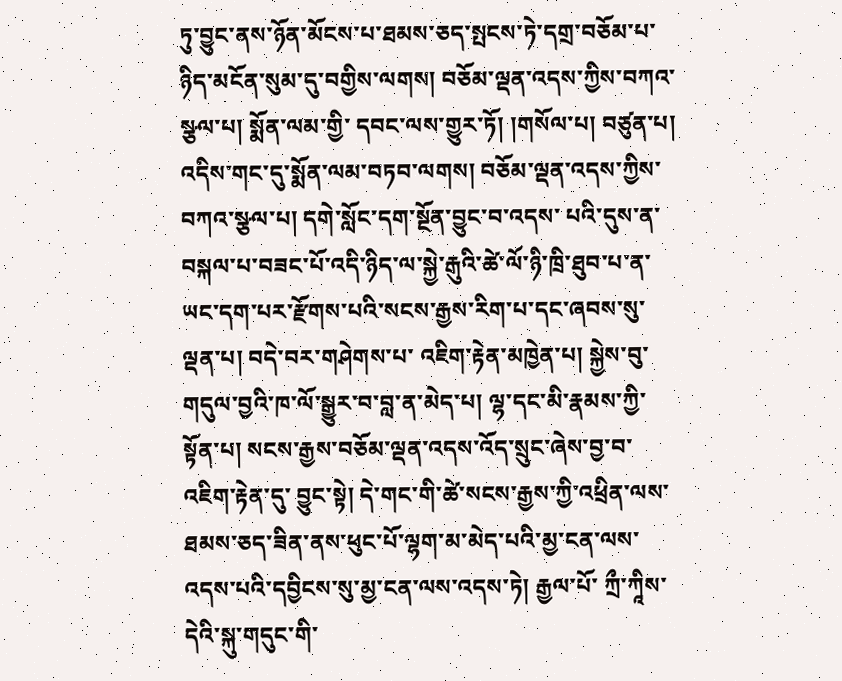ཏུ་བྱུང་ནས་ཉོན་མོངས་པ་ཐམས་ཅད་སྤངས་ཏེ་དགྲ་བཅོམ་པ་ཉིད་མངོན་སུམ་དུ་བགྱིས་ལགས། བཅོམ་ལྡན་འདས་ཀྱིས་བཀའ་སྩལ་པ། སྨོན་ལམ་གྱི་ དབང་ལས་གྱུར་ཏོ། །གསོལ་པ། བཙུན་པ། འདིས་གང་དུ་སྨོན་ལམ་བཏབ་ལགས། བཅོམ་ལྡན་འདས་ཀྱིས་བཀའ་སྩལ་པ། དགེ་སློང་དག་སྔོན་བྱུང་བ་འདས་ པའི་དུས་ན་བསྐལ་པ་བཟང་པོ་འདི་ཉིད་ལ་སྐྱེ་རྒུའི་ཚེ་ལོ་ཉི་ཁྲི་ཐུབ་པ་ན་ཡང་དག་པར་རྫོགས་པའི་སངས་རྒྱས་རིག་པ་དང་ཞབས་སུ་ལྡན་པ། བདེ་བར་གཤེགས་པ་ འཇིག་རྟེན་མཁྱེན་པ། སྐྱེས་བུ་གདུལ་བྱའི་ཁ་ལོ་སྒྱུར་བ་བླ་ན་མེད་པ། ལྷ་དང་མི་རྣམས་ཀྱི་སྟོན་པ། སངས་རྒྱས་བཅོམ་ལྡན་འདས་འོད་སྲུང་ཞེས་བྱ་བ་འཇིག་རྟེན་དུ་ བྱུང་སྟེ། དེ་གང་གི་ཚེ་སངས་རྒྱས་ཀྱི་འཕྲིན་ལས་ཐམས་ཅད་ཟིན་ནས་ཕུང་པོ་ལྷག་མ་མེད་པའི་མྱ་ངན་ལས་འདས་པའི་དབྱིངས་སུ་མྱ་ངན་ལས་འདས་ཏེ། རྒྱལ་པོ་ ཀྲྀ་ཀཱིས་དེའི་སྐུ་གདུང་གི་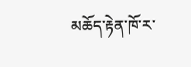མཆོད་རྟེན་ཁོ་ར་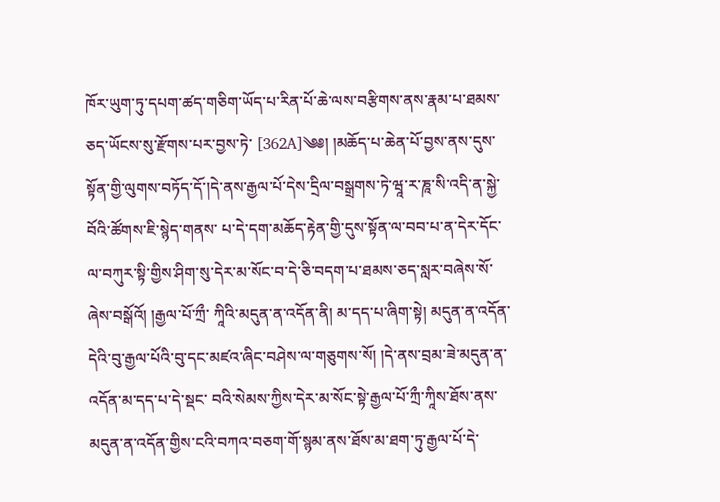ཁོར་ཡུག་ཏུ་དཔག་ཚད་གཅིག་ཡོད་པ་རིན་པོ་ཆེ་ལས་བརྩིགས་ནས་རྣམ་པ་ཐམས་ཅད་ཡོངས་སུ་རྫོགས་པར་བྱས་ཏེ་ [362A]༄༅། །མཆོད་པ་ཆེན་པོ་བྱས་ནས་དུས་སྟོན་གྱི་ལུགས་བཏོད་དོ་།དེ་ནས་རྒྱལ་པོ་དེས་དྲིལ་བསྒྲགས་ཏེ་ཝཱ་ར་ཎཱ་སི་འདི་ན་སྐྱེ་བོའི་ཚོགས་ཇི་སྙེད་གནས་ པ་དེ་དག་མཆོད་རྟེན་གྱི་དུས་སྟོན་ལ་བབ་པ་ན་དེར་དོང་ལ་བཀུར་སྟི་གྱིས་ཤིག་སུ་དེར་མ་སོང་བ་དེ་ཅི་བདག་པ་ཐམས་ཅད་སླར་བཞེས་སོ་ཞེས་བསྒོའོ། །རྒྱལ་པོ་ཀྲྀ་ ཀཱིའི་མདུན་ན་འདོན་ནི། མ་དད་པ་ཞིག་སྟེ། མདུན་ན་འདོན་དེའི་བུ་རྒྱལ་པོའི་བུ་དང་མཛའ་ཞིང་བཤེས་ལ་གཅུགས་སོ། །དེ་ནས་བྲམ་ཟེ་མདུན་ན་འདོན་མ་དད་པ་དེ་སྡང་ བའི་སེམས་ཀྱིས་དེར་མ་སོང་སྟེ་རྒྱལ་པོ་ཀྲྀ་ཀཱིས་ཐོས་ནས་མདུན་ན་འདོན་གྱིས་ངའི་བཀའ་བཅག་གོ་སྙམ་ནས་ཐོས་མ་ཐག་ཏུ་རྒྱལ་པོ་དེ་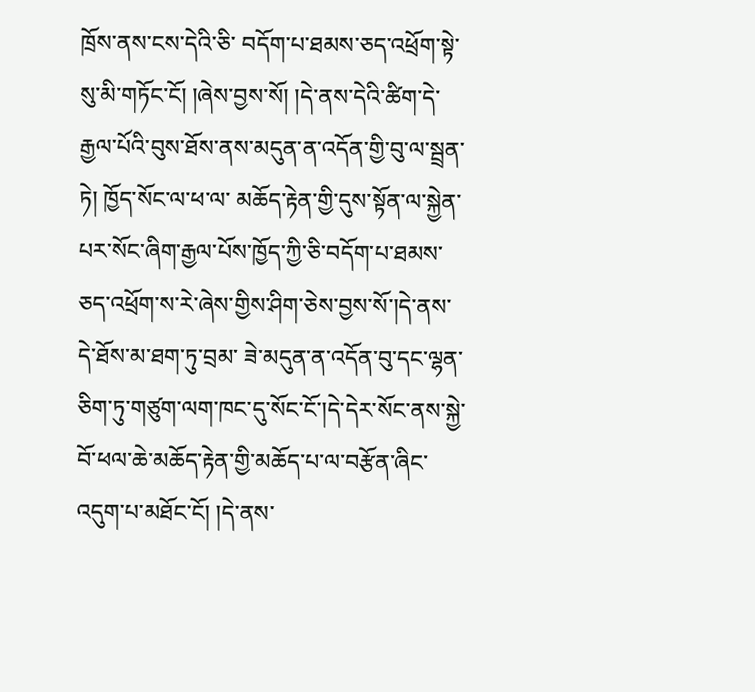ཁྲོས་ནས་ངས་དེའི་ཅི་ བདོག་པ་ཐམས་ཅད་འཕྲོག་སྟེ་སུ་མི་གཏོང་ངོ། །ཞེས་བྱས་སོ། །དེ་ནས་དེའི་ཚིག་དེ་རྒྱལ་པོའི་བུས་ཐོས་ནས་མདུན་ན་འདོན་གྱི་བུ་ལ་སྦྲན་ཏེ། ཁྱོད་སོང་ལ་ཕ་ལ་ མཆོད་རྟེན་གྱི་དུས་སྟོན་ལ་སྐྱེན་པར་སོང་ཞིག་རྒྱལ་པོས་ཁྱོད་ཀྱི་ཅི་བདོག་པ་ཐམས་ཅད་འཕྲོག་ས་རེ་ཞེས་གྱིས་ཤིག་ཅེས་བྱས་སོ་།དེ་ནས་དེ་ཐོས་མ་ཐག་ཏུ་བྲམ་ ཟེ་མདུན་ན་འདོན་བུ་དང་ལྷན་ཅིག་ཏུ་གཙུག་ལག་ཁང་དུ་སོང་ངོ་།དེ་དེར་སོང་ནས་སྐྱེ་བོ་ཕལ་ཆེ་མཆོད་རྟེན་གྱི་མཆོད་པ་ལ་བརྩོན་ཞིང་འདུག་པ་མཐོང་ངོ། །དེ་ནས་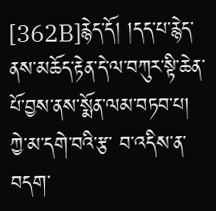[362B]རྙེད་དོ། །དད་པ་རྙེད་ནས་མཆོད་རྟེན་དེ་ལ་བཀུར་སྟི་ཆེན་པོ་བྱས་ནས་སྨོན་ལམ་བཏབ་པ། ཀྱེ་མ་དགེ་བའི་རྩ་ བ་འདིས་ན་བདག་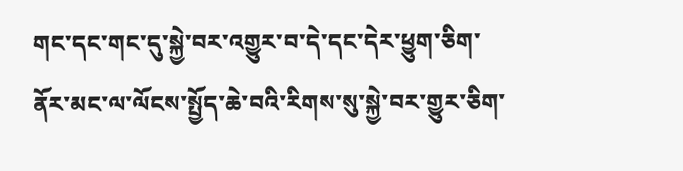གང་དང་གང་དུ་སྐྱེ་བར་འགྱུར་བ་དེ་དང་དེར་ཕྱུག་ཅིག་ནོར་མང་ལ་ལོངས་སྤྱོད་ཆེ་བའི་རིགས་སུ་སྐྱེ་བར་གྱུར་ཅིག་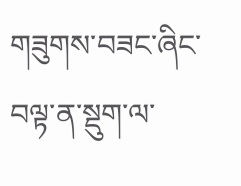གཟུགས་བཟང་ཞིང་བལྟ་ན་སྡུག་ལ་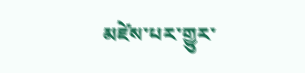མཛེས་པར་གྱུར་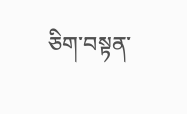ཅིག་བསྟན་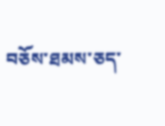བཅོས་ཐམས་ཅད་